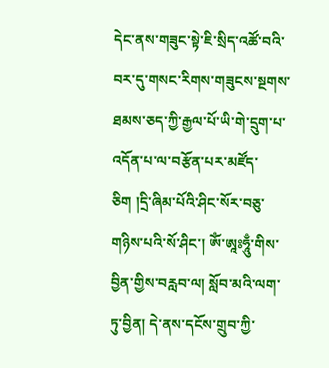དེང་ནས་གཟུང་སྟེ་ཇི་སྲིད་འཚོ་བའི་བར་དུ་གསང་རིགས་གཟུངས་སྔགས་ཐམས་ཅད་ཀྱི་རྒྱལ་པོ་ཡི་གེ་དྲུག་པ་འདོན་པ་ལ་བརྩོན་པར་མཛོད་ཅིག །དྲི་ཞིམ་པོའི་ཤིང་སོར་བཅུ་གཉིས་པའི་སོ་ཤིང་། ༀ་ཨཱཿཧཱུྃ་གིས་བྱིན་གྱིས་བརླབ་ལ། སློབ་མའི་ལག་ཏུ་བྱིན། དེ་ནས་དངོས་གྲུབ་ཀྱི་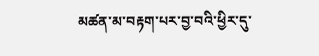མཚན་མ་བརྟག་པར་བྱ་བའི་ཕྱིར་དུ་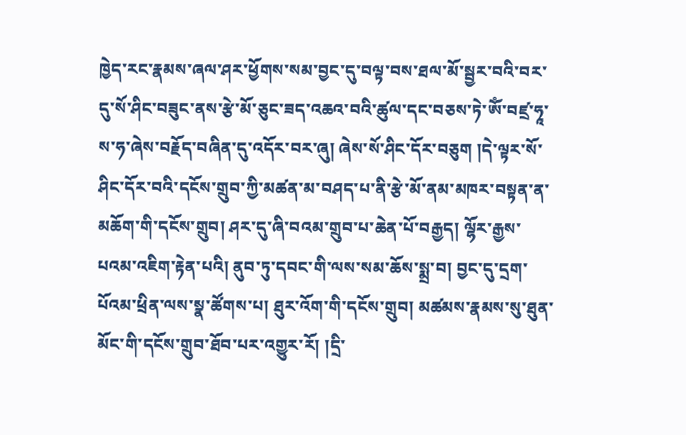ཁྱེད་རང་རྣམས་ཞལ་ཤར་ཕྱོགས་སམ་བྱང་དུ་བལྟ་བས་ཐལ་མོ་སྦྱར་བའི་བར་དུ་སོ་ཤིང་བཟུང་ནས་རྩེ་མོ་ཅུང་ཟད་འཆའ་བའི་ཚུལ་དང་བཅས་ཏེ་ༀ་བཛྲ་ཧཱ་ས་ཧ་ཞེས་བརྗོད་བཞིན་དུ་འདོར་བར་ཞུ། ཞེས་སོ་ཤིང་དོར་བཅུག །དེ་ལྟར་སོ་ཤིང་དོར་བའི་དངོས་གྲུབ་ཀྱི་མཚན་མ་བཤད་པ་ནི་རྩེ་མོ་ནམ་མཁར་བསྟན་ན་མཆོག་གི་དངོས་གྲུབ། ཤར་དུ་ཞི་བའམ་གྲུབ་པ་ཆེན་པོ་བརྒྱད། ལྷོར་རྒྱས་པའམ་འཇིག་རྟེན་པའི། ནུབ་ཏུ་དབང་གི་ལས་སམ་ཆོས་སྨྲ་བ། བྱང་དུ་དྲག་པོའམ་ཕྲིན་ལས་སྣ་ཚོགས་པ། ཐུར་འོག་གི་དངོས་གྲུབ། མཚམས་རྣམས་སུ་ཐུན་མོང་གི་དངོས་གྲུབ་ཐོབ་པར་འགྱུར་རོ། །དྲི་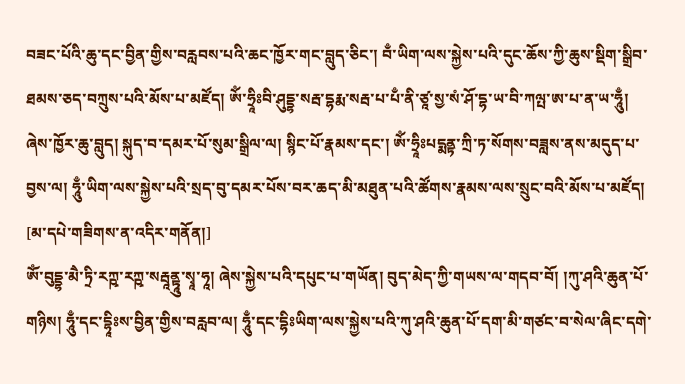བཟང་པོའི་ཆུ་དང་བྱིན་གྱིས་བརླབས་པའི་ཆང་ཁྱོར་གང་བླུད་ཅིང་། བྃ་ཡིག་ལས་སྐྱེས་པའི་དུང་ཆོས་ཀྱི་ཆུས་སྡིག་སྒྲིབ་ཐམས་ཅད་བཀྲུས་པའི་མོས་པ་མཛོད། ༀ་ཧྲཱིཿབི་ཤུདྡྷ་སརྦ་དྷརྨ་སརྦ་པ་པྃ་ནི་ཙཱ་སྱ་སཾ་ཤོ་དྷ་ཡ་བི་ཀལྤ་ཨ་པ་ན་ཡ་ཧཱུྃ། ཞེས་ཁྱོར་ཆུ་བླུད། སྐུད་བ་དམར་པོ་སུམ་སྒྲིལ་ལ། སྙིང་པོ་རྣམས་དང་། ༀ་ཧྲཱིཿཔདྨནྟ་ཀྲི་ཏ་སོགས་བཟླས་ནས་མདུད་པ་བྱས་ལ། ཧཱུྃ་ཡིག་ལས་སྐྱེས་པའི་སྲད་བུ་དམར་པོས་བར་ཆད་མི་མཐུན་པའི་ཚོགས་རྣམས་ལས་སྲུང་བའི་མོས་པ་མཛོད།
[མ་དཔེ་གཟིགས་ན་འདིར་གནོན།]
ༀ་བུདྡྷ་མཻ་ཏྲི་རཀྵ་རཀྵ་སརྦཱནྟཱུ་སྭཱ་ཧཱ། ཞེས་སྐྱེས་པའི་དཔུང་པ་གཡོན། བུད་མེད་ཀྱི་གཡས་ལ་གདབ་བོ། །ཀུ་ཤའི་ཆུན་པོ་གཉིས། ཧཱུྃ་དང་དྷཱིཿས་བྱིན་གྱིས་བརླབ་ལ། ཧཱུྃ་དང་དྷིཿཡིག་ལས་སྐྱེས་པའི་ཀུ་ཤའི་ཆུན་པོ་དག་མི་གཙང་བ་སེལ་ཞིང་དགེ་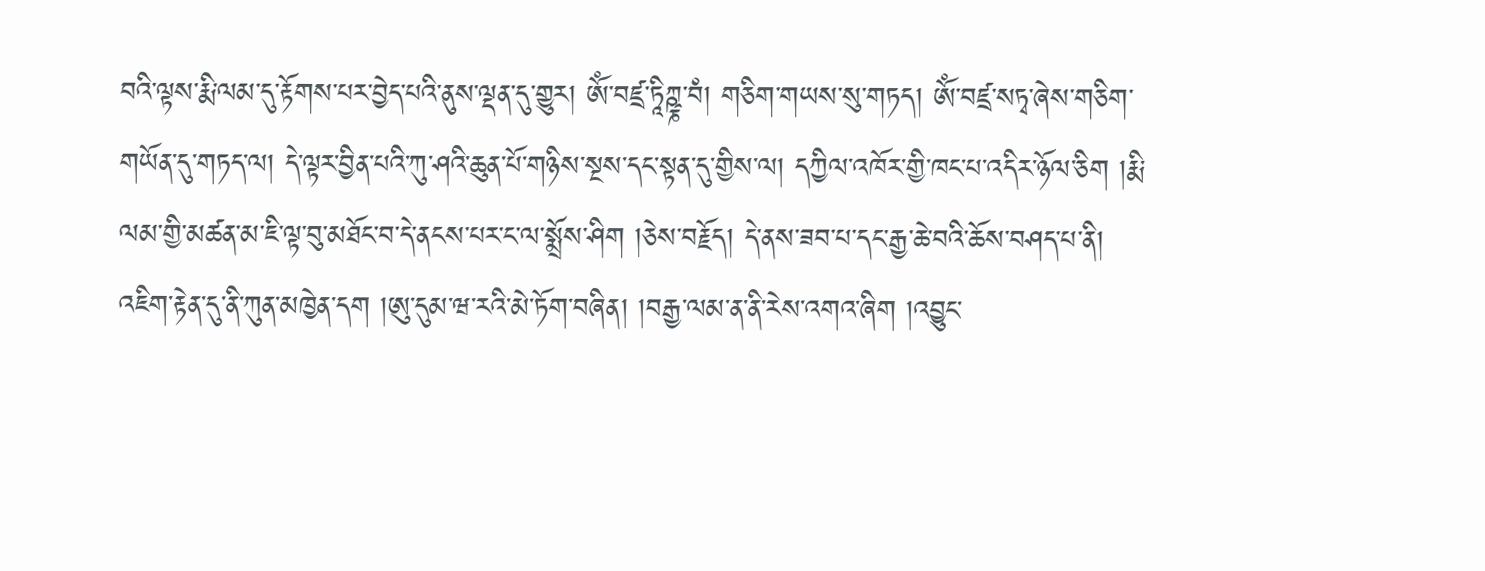བའི་ལྟས་རྨི་ལམ་དུ་རྟོགས་པར་བྱེད་པའི་ནུས་ལྡན་དུ་གྱུར། ༀ་བཛྲ་ཏཱིཀྵྞ་བཾ། གཅིག་གཡས་སུ་གཏད། ༀ་བཛྲ་སཏྭ་ཞེས་གཅིག་གཡོན་དུ་གཏད་ལ། དེ་ལྟར་བྱིན་པའི་ཀུ་ཤའི་ཆུན་པོ་གཉིས་སྔས་དང་སྟན་དུ་གྱིས་ལ། དཀྱིལ་འཁོར་གྱི་ཁང་པ་འདིར་ཉོལ་ཅིག །རྨི་ལམ་གྱི་མཚན་མ་ཇི་ལྟ་བུ་མཐོང་བ་དེ་ནངས་པར་ང་ལ་སྨྲོས་ཤིག །ཅེས་བརྗོད། དེ་ནས་ཟབ་པ་དང་རྒྱ་ཆེ་བའི་ཆོས་བཤད་པ་ནི། འཇིག་རྟེན་དུ་ནི་ཀུན་མཁྱེན་དག །ཨུ་དུམ་ཝ་རའི་མེ་ཏོག་བཞིན། །བརྒྱ་ལམ་ན་ནི་རེས་འགའ་ཞིག །འབྱུང་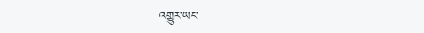འགྱུར་ཡང་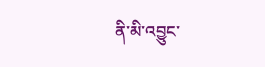ནི་མི་འབྱུང་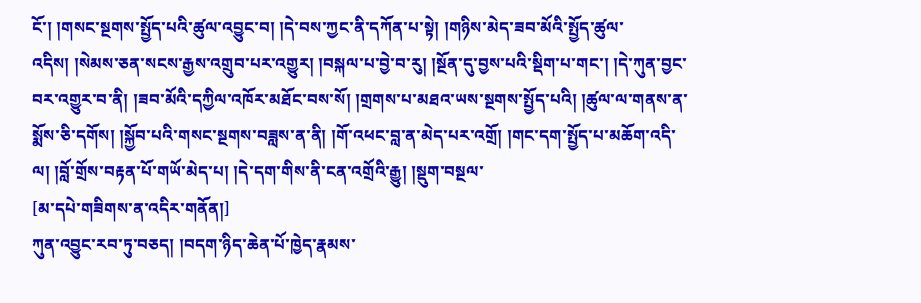ངོ་། །གསང་སྔགས་སྤྱོད་པའི་ཚུལ་འབྱུང་བ། །དེ་བས་ཀྱང་ནི་དཀོན་པ་སྟེ། །གཉིས་མེད་ཟབ་མོའི་སྤྱོད་ཚུལ་འདིས། །སེམས་ཅན་སངས་རྒྱས་འགྲུབ་པར་འགྱུར། །བསྐལ་པ་བྱེ་བ་རུ། །སྔོན་དུ་བྱས་པའི་སྡིག་པ་གང་། །དེ་ཀུན་བྱང་བར་འགྱུར་བ་ནི། །ཟབ་མོའི་དཀྱིལ་འཁོར་མཐོང་བས་སོ། །གྲགས་པ་མཐའ་ཡས་སྔགས་སྤྱོད་པའི། །ཚུལ་ལ་གནས་ན་སྨོས་ཅི་དགོས། །སྐྱོབ་པའི་གསང་སྔགས་བཟླས་ན་ནི། །གོ་འཕང་བླ་ན་མེད་པར་འགྲོ། །གང་དག་སྤྱོད་པ་མཆོག་འདི་ལ། །བློ་གྲོས་བརྟན་པོ་གཡོ་མེད་པ། །དེ་དག་གིས་ནི་ངན་འགྲོའི་རྒྱུ། །སྡུག་བསྔལ་
[མ་དཔེ་གཟིགས་ན་འདིར་གནོན།]
ཀུན་འབྱུང་རབ་ཏུ་བཅད། །བདག་ཉིད་ཆེན་པོ་ཁྱེད་རྣམས་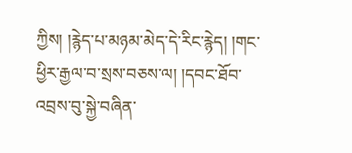ཀྱིས། །རྙེད་པ་མཉམ་མེད་དེ་རིང་རྙེད། །གང་ཕྱིར་རྒྱལ་བ་སྲས་བཅས་ལ། །དབང་ཐོབ་འབྲས་བུ་སྐྱེ་བཞིན་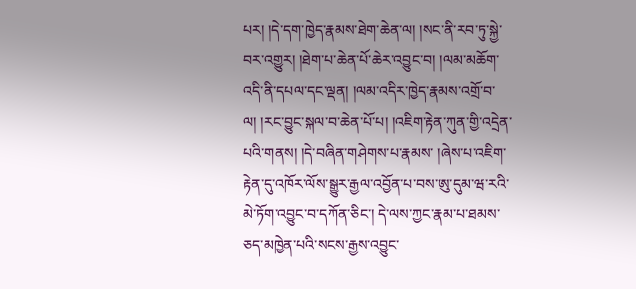པར། །དེ་དག་ཁྱེད་རྣམས་ཐེག་ཆེན་ལ། །སང་ནི་རབ་ཏུ་སྐྱེ་བར་འགྱུར། །ཐེག་པ་ཆེན་པོ་ཆེར་འབྱུང་བ། །ལམ་མཆོག་འདི་ནི་དཔལ་དང་ལྡན། །ལམ་འདིར་ཁྱེད་རྣམས་འགྲོ་བ་ལ། །རང་བྱུང་སྐལ་བ་ཆེན་པོ་པ། །འཇིག་རྟེན་ཀུན་གྱི་འདྲེན་པའི་གནས། །དེ་བཞིན་གཤེགས་པ་རྣམས་ །ཞེས་པ་འཇིག་རྟེན་དུ་འཁོར་ལོས་སྒྱུར་རྒྱལ་འབྱོན་པ་བས་ཨུ་དུམ་ཝ་རའི་མེ་ཏོག་འབྱུང་བ་དཀོན་ཅིང་། དེ་ལས་ཀྱང་རྣམ་པ་ཐམས་ཅད་མཁྱེན་པའི་སངས་རྒྱས་འབྱུང་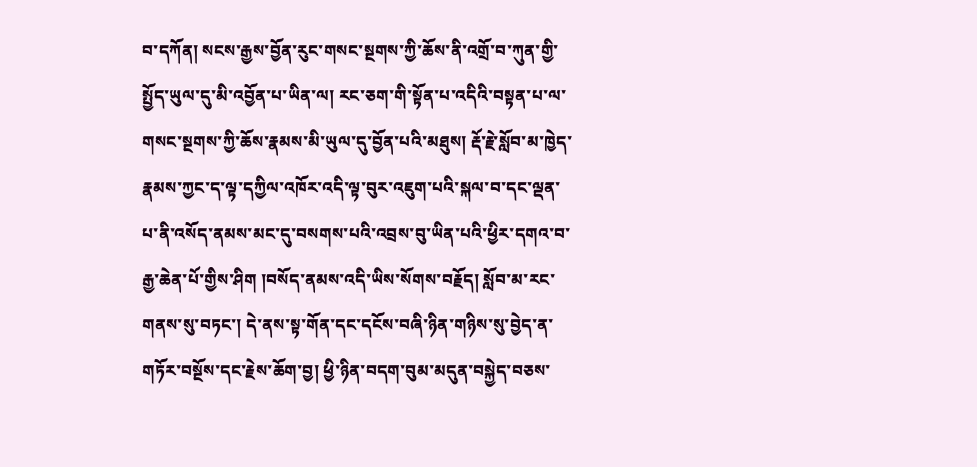བ་དཀོན། སངས་རྒྱས་བྱོན་རུང་གསང་སྔགས་ཀྱི་ཆོས་ནི་འགྲོ་བ་ཀུན་གྱི་སྤྱོད་ཡུལ་དུ་མི་འབྱོན་པ་ཡིན་ལ། རང་ཅག་གི་སྟོན་པ་འདིའི་བསྟན་པ་ལ་གསང་སྔགས་ཀྱི་ཆོས་རྣམས་མི་ཡུལ་དུ་བྱོན་པའི་མཐུས། རྡོ་རྗེ་སློབ་མ་ཁྱེད་རྣམས་ཀྱང་ད་ལྟ་དཀྱིལ་འཁོར་འདི་ལྟ་བུར་འཇུག་པའི་སྐལ་བ་དང་ལྡན་པ་ནི་འསོད་ནམས་མང་དུ་བསགས་པའི་འབྲས་བུ་ཡིན་པའི་ཕྱིར་དགའ་བ་རྒྱ་ཆེན་པོ་གྱིས་ཤིག །བསོད་ནམས་འདི་ཡིས་སོགས་བརྗོད། སློབ་མ་རང་གནས་སུ་བཏང་། དེ་ནས་སྟ་གོན་དང་དངོས་བཞི་ཉིན་གཉིས་སུ་བྱེད་ན་གཏོར་བསྔོས་དང་རྗེས་ཆོག་བྱ། ཕྱི་ཉིན་བདག་བུམ་མདུན་བསྐྱེད་བཅས་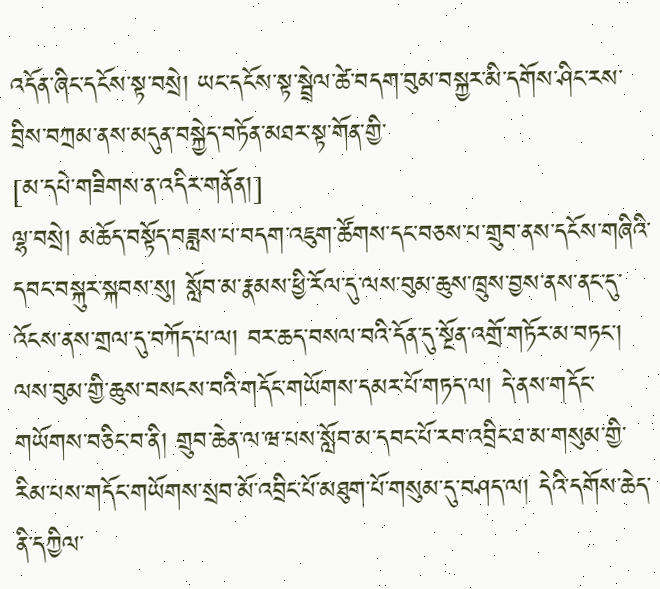འདོན་ཞིང་དངོས་སྟ་བསྲེ། ཡང་དངོས་སྟ་སྦྲེལ་ཚེ་བདག་བུམ་བསྐྱར་མི་དགོས་ཤིང་རས་བྲིས་བཀྲམ་ནས་མདུན་བསྐྱེད་བཏོན་མཐར་སྟ་གོན་གྱི་
[མ་དཔེ་གཟིགས་ན་འདིར་གནོན།]
ལྷ་བསྲེ། མཆོད་བསྟོད་བཟླས་པ་བདག་འཇུག་ཚོགས་དང་བཅས་པ་གྲུབ་ནས་དངོས་གཞིའི་དབང་བསྐུར་སྐབས་སུ། སློབ་མ་རྣམས་ཕྱི་རོལ་དུ་ལས་བུམ་ཆུས་ཁྲུས་བྱས་ནས་ནང་དུ་འོངས་ནས་གྲལ་དུ་བཀོད་པ་ལ། བར་ཆད་བསལ་བའི་དོན་དུ་སྔོན་འགྲོ་གཏོར་མ་བཏང་། ལས་བུམ་གྱི་ཆུས་བསངས་བའི་གདོང་གཡོགས་དམར་པོ་གཏད་ལ། དེ་ནས་གདོང་གཡོགས་བཅིང་བ་ནི། གྲུབ་ཆེན་ལ་ཝ་པས་སློབ་མ་དབང་པོ་རབ་འབྲིང་ཐ་མ་གསུམ་གྱི་རིམ་པས་གདོང་གཡོགས་སྲབ་མོ་འབྲིང་པོ་མཐུག་པོ་གསུམ་དུ་བཤད་ལ། དེའི་དགོས་ཆེད་ནི་དཀྱིལ་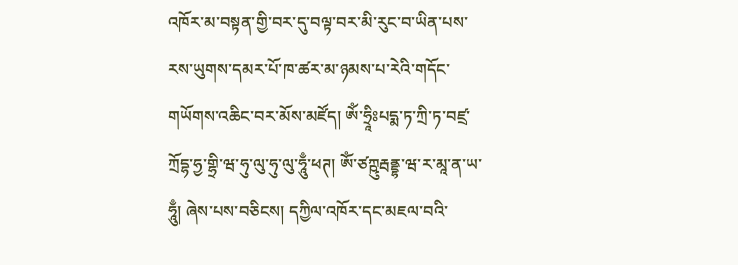འཁོར་མ་བསྟན་གྱི་བར་དུ་བལྟ་བར་མི་རུང་བ་ཡིན་པས་རས་ཡུགས་དམར་པོ་ཁ་ཚར་མ་ཉམས་པ་རེའི་གདོང་གཡོགས་འཆིང་བར་མོས་མཛོད། ༀ་ཧྲཱིཿཔདྨ་ཏ་ཀྲི་ཏ་བཛྲ་ཀྲོདྷ་ཧྱ་གྷྲི་ཝ་ཧུ་ལུ་ཧུ་ལུ་ཧཱུྃ་ཕཊ། ༀ་ཙཀྵུརྦནྡྷ་ཝ་ར་མཱ་ན་ཡ་ཧཱུྃ། ཞེས་པས་བཅིངས། དཀྱིལ་འཁོར་དང་མཇལ་བའི་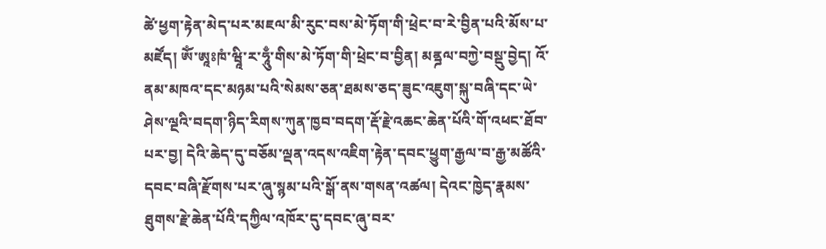ཚེ་ཕྱག་རྟེན་མེད་པར་མཇལ་མི་རུང་བས་མེ་ཏོག་གི་ཕྲེང་བ་རེ་བྱིན་པའི་མོས་པ་མཛོད། ༀ་ཨཱཿཁཾ་ཝཱི་ར་ཧཱུྃ་གིས་མེ་ཏོག་གི་ཕྲེང་བ་བྱིན། མནྜལ་བཀྱེ་བསྡུ་བྱེད། འོ་ནམ་མཁའ་དང་མཉམ་པའི་སེམས་ཅན་ཐམས་ཅད་ཟུང་འཇུག་སྐུ་བཞི་དང་ཡེ་ཤེས་ལྔའི་བདག་ཉིད་རིགས་ཀུན་ཁྱབ་བདག་རྡོ་རྗེ་འཆང་ཆེན་པོའི་གོ་འཕང་ཐོབ་པར་བྱ། དེའི་ཆེད་དུ་བཅོམ་ལྡན་འདས་འཇིག་རྟེན་དབང་ཕྱུག་རྒྱལ་བ་རྒྱ་མཚོའི་དབང་བཞི་རྫོགས་པར་ཞུ་སྙམ་པའི་སྒོ་ནས་གསན་འཚལ། དེའང་ཁྱེད་རྣམས་ཐུགས་རྗེ་ཆེན་པོའི་དཀྱིལ་འཁོར་དུ་དབང་ཞུ་བར་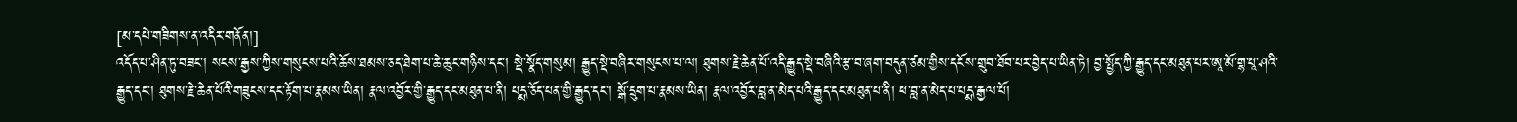[མ་དཔེ་གཟིགས་ན་འདིར་གནོན།]
འདོད་པ་ཤིན་ཏུ་བཟང་། སངས་རྒྱས་ཀྱིས་གསུངས་པའི་ཆོས་ཐམས་ཅད་ཐེག་པ་ཆེ་ཆུང་གཉིས་དང་། སྡེ་སྣོད་གསུམ། རྒྱུད་སྡེ་བཞིར་གསུངས་པ་ལ། ཐུགས་རྗེ་ཆེན་པོ་འདི་རྒྱུད་སྡེ་བཞིའི་རྩ་བ་ཞག་བདུན་ཙམ་གྱིས་དངོས་གྲུབ་ཐོབ་པར་བྱེད་པ་ཡིན་ཏེ། བྱ་སྤྱོད་ཀྱི་རྒྱུད་དང་མཐུན་པར་ཨཱ་མོ་གྷ་པཱ་ཤའི་རྒྱུད་དང་། ཐུགས་རྗེ་ཆེན་པོའི་གཟུངས་དང་རྟོག་པ་རྣམས་ཡིན། རྣལ་འབྱོར་གྱི་རྒྱུད་དང་མཐུན་པ་ནི། པདྨ་ཅོད་པན་གྱི་རྒྱུད་དང་། སྒོ་དྲུག་པ་རྣམས་ཡིན། རྣལ་འབྱོར་བླ་ན་མེད་པའི་རྒྱུད་དང་མཐུན་པ་ནི། ཕ་བླ་ན་མེད་པ་པདྨ་རྒྱལ་པོ།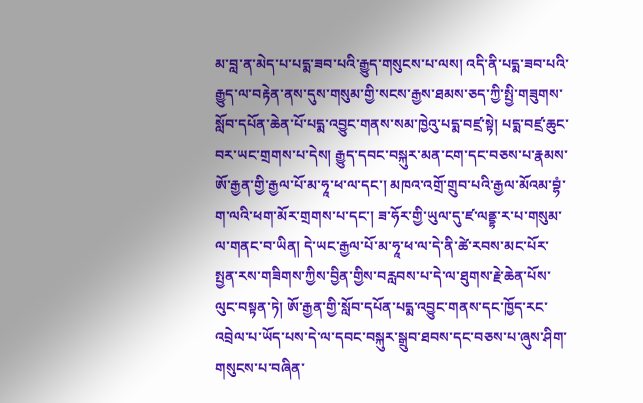མ་བླ་ན་མེད་པ་པདྨ་ཟབ་པའི་རྒྱུད་གསུངས་པ་ལས། འདི་ནི་པདྨ་ཟབ་པའི་རྒྱུད་ལ་བརྟེན་ནས་དུས་གསུམ་གྱི་སངས་རྒྱས་ཐམས་ཅད་ཀྱི་སྤྱི་གཟུགས་སློབ་དཔོན་ཆེན་པོ་པདྨ་འབྱུང་གནས་སམ་ཁྱེའུ་པདྨ་བཛྲ་སྟེ། པདྨ་བཛྲ་ཆུང་བར་ཡང་གྲགས་པ་དེས། རྒྱུད་དབང་བསྐུར་མན་ངག་དང་བཅས་པ་རྣམས་ཨོ་རྒྱན་གྱི་རྒྱལ་པོ་མ་ཧཱ་ཕ་ལ་དང་། མཁའ་འགྲོ་གྲུབ་པའི་རྒྱལ་མོའམ་བྷཾ་ག་ལའི་ཕག་མོར་གྲགས་པ་དང་། ཟ་ཧོར་གྱི་ཡུལ་དུ་ཛ་ལནྡྷ་ར་པ་གསུམ་ལ་གནང་བ་ཡིན། དེ་ཡང་རྒྱལ་པོ་མ་ཧཱ་ཕ་ལ་དེ་ནི་ཚེ་རབས་མང་པོར་སྤྱན་རས་གཟིགས་ཀྱིས་བྱིན་གྱིས་བརླབས་པ་དེ་ལ་ཐུགས་རྗེ་ཆེན་པོས་ལུང་བསྟན་ཏེ། ཨོ་རྒྱན་གྱི་སློབ་དཔོན་པདྨ་འབྱུང་གནས་དང་ཁྱོད་རང་འབྲེལ་པ་ཡོད་པས་དེ་ལ་དབང་བསྐུར་སྒྲུབ་ཐབས་དང་བཅས་པ་ཞུས་ཤིག་གསུངས་པ་བཞིན་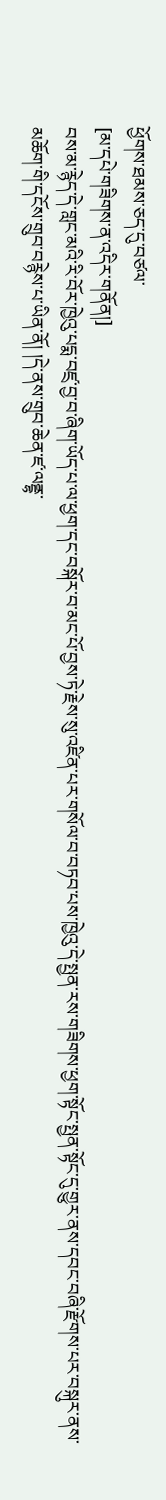ཕྱོགས་ཐམས་ཅད་དུ་བཙལ་
[མ་དཔེ་གཟིགས་ན་འདིར་གནོན།]
བས་མ་རྙེད་དེ་གླང་མའི་རི་བོར་ཁྱེའུ་པདྨ་བཛྲ་བྱ་བ་ཞིག་ཡོད་པ་ལ་ཕྱག་དང་བསྐོར་བ་མང་པོ་བྱས་ཏེ་རྗེས་སུ་འཛིན་པར་གསོལ་བ་བཏབ་པས་ཁྱེའུ་དེ་སྤྱན་རས་གཟིགས་ཕྱག་སྟོང་སྤྱན་སྟོང་དུ་གྱུར་ནས་དབང་བཞི་རྫོགས་པར་བསྐུར་ནས་མཆོག་གི་དངོས་གྲུབ་བརྙེས་པ་ཡིན་ནོ། །དེ་ནས་གྲུབ་ཆེན་ཛ་ལནྡྷ་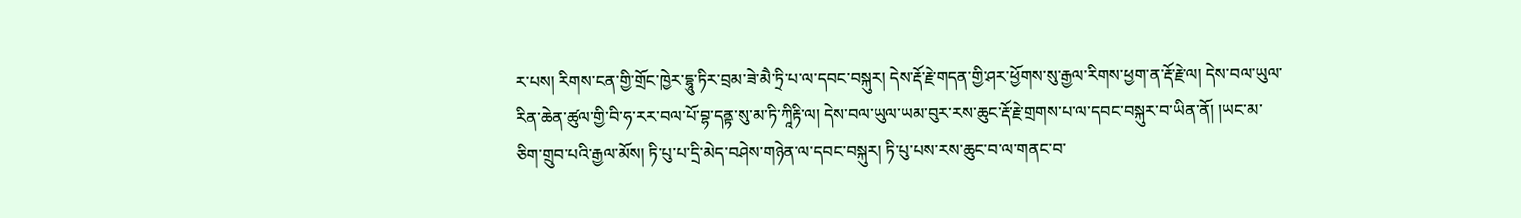ར་པས། རིགས་ངན་གྱི་གྲོང་ཁྱེར་དྷཱུ་ཏིར་བྲམ་ཟེ་མཻ་ཏྲི་པ་ལ་དབང་བསྐུར། དེས་རྡོ་རྗེ་གདན་གྱི་ཤར་ཕྱོགས་སུ་རྒྱལ་རིགས་ཕྱག་ན་རྡོ་རྗེ་ལ། དེས་བལ་ཡུལ་རིན་ཆེན་ཚུལ་གྱི་བི་ཧ་རར་བལ་པོ་བྷ་དནྟ་སུ་མ་ཏི་ཀཱིརྟི་ལ། དེས་བལ་ཡུལ་ཡམ་བུར་རས་ཆུང་རྡོ་རྗེ་གྲགས་པ་ལ་དབང་བསྐུར་བ་ཡིན་ནོ། །ཡང་མ་ཅིག་གྲུབ་པའི་རྒྱལ་མོས། ཏི་པུ་པ་དྲི་མེད་བཤེས་གཉེན་ལ་དབང་བསྐུར། ཏི་པུ་པས་རས་ཆུང་བ་ལ་གནང་བ་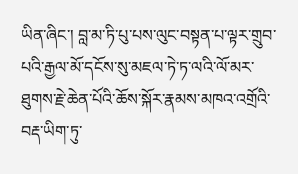ཡིན་ཞིང་། བླ་མ་ཏི་པུ་པས་ལུང་བསྟན་པ་ལྟར་གྲུབ་པའི་རྒྱལ་མོ་དངོས་སུ་མཇལ་ཏེ་ཏ་ལའི་ལོ་མར་ཐུགས་རྗེ་ཆེན་པོའི་ཆོས་སྐོར་རྣམས་མཁའ་འགྲོའི་བརྡ་ཡིག་ཏུ་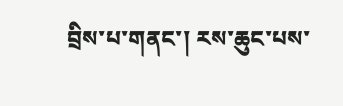བྲིས་པ་གནང་། རས་ཆུང་པས་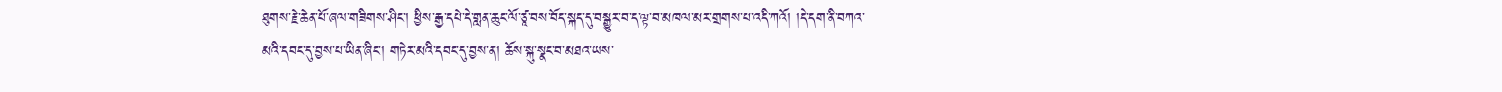ཐུགས་རྗེ་ཆེན་པོ་ཞལ་གཟིགས་ཤིང་། ཕྱིས་རྒྱ་དཔེ་དེ་གླན་ཆུང་ལོ་ཙཱ་བས་བོད་སྐད་དུ་བསྒྱུར་བ་ད་ལྟ་བ་མཁལ་མར་གྲགས་པ་འདི་ཀའོ། །དེ་དག་ནི་བཀའ་མའི་དབང་དུ་བྱས་པ་ཡིན་ཞིང་། གཏེར་མའི་དབང་དུ་བྱས་ན། ཆོས་སྐུ་སྣང་བ་མཐའ་ཡས་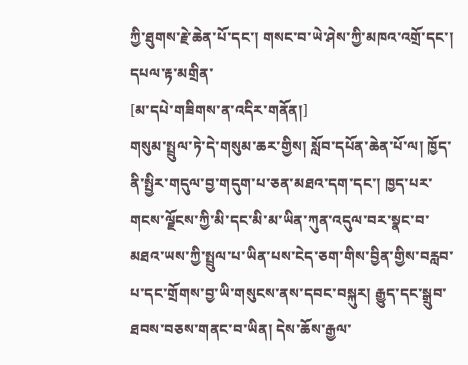ཀྱི་ཐུགས་རྗེ་ཆེན་པོ་དང་། གསང་བ་ཡེ་ཤེས་ཀྱི་མཁའ་འགྲོ་དང་། དཔལ་རྟ་མགྲིན་
[མ་དཔེ་གཟིགས་ན་འདིར་གནོན།]
གསུམ་སྤྲུལ་ཏེ་དེ་གསུམ་ཆར་གྱིས། སློབ་དཔོན་ཆེན་པོ་ལ། ཁྱོད་ནི་སྤྱིར་གདུལ་བྱ་གདུག་པ་ཅན་མཐའ་དག་དང་། ཁྱད་པར་གངས་ལྗོངས་ཀྱི་མི་དང་མི་མ་ཡིན་ཀུན་འདུལ་བར་སྣང་བ་མཐའ་ཡས་ཀྱི་སྤྲུལ་པ་ཡིན་པས་ངེད་ཅག་གིས་བྱིན་གྱིས་བརླབ་པ་དང་གྲོགས་བྱ་ཡི་གསུངས་ནས་དབང་བསྐུར། རྒྱུད་དང་སྒྲུབ་ཐབས་བཅས་གནང་བ་ཡིན། དེས་ཆོས་རྒྱལ་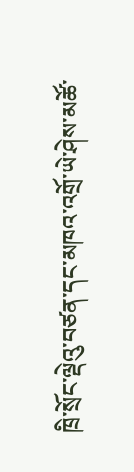ཁྲི་སྲོང་ལྡེའུ་བཙན་དང་མཁའ་འགྲོ་ཡེ་ཤེས་མཚོ་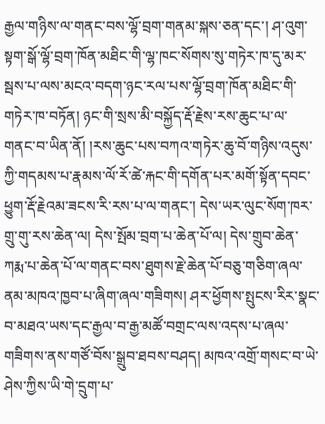རྒྱལ་གཉིས་ལ་གནང་བས་ལྷོ་བྲག་གནམ་སྐས་ཅན་དང་། ཤ་འུག་སྟག་སྒོ་ལྷོ་བྲག་ཁོན་མཐིང་གི་ལྷ་ཁང་སོགས་སུ་གཏེར་ཁ་དུ་མར་སྦས་པ་ལས་མངའ་བདག་ཉང་རལ་པས་ལྷོ་བྲག་ཁོན་མཐིང་གི་གཏེར་ཁ་བཏོན། ཉང་གི་སྲས་མི་བསྐྱོད་རྡོ་རྗེས་རས་ཆུང་པ་ལ་གནང་བ་ཡིན་ནོ། །རས་ཆུང་པས་བཀའ་གཏེར་ཆུ་བོ་གཉིས་འདུས་ཀྱི་གདམས་པ་རྣམས་ལོ་རོ་ཚེ་རྐང་གི་དགོན་པར་མགོ་སྟོན་དབང་ཕྱུག་རྡོ་རྗེའམ་ཟངས་རི་རས་པ་ལ་གནང་། དེས་ཡར་ལུང་སོག་ཁར་གྲུ་གུ་རས་ཆེན་ལ། དེས་སྤོམ་བྲག་པ་ཆེན་པོ་ལ། དེས་གྲུབ་ཆེན་ཀརྨ་པ་ཆེན་པོ་ལ་གནང་བས་ཐུགས་རྗེ་ཆེན་པོ་བཅུ་གཅིག་ཞལ་ནམ་མཁའ་ཁྱབ་པ་ཞིག་ཞལ་གཟིགས། ཤར་ཕྱོགས་སྤུངས་རིར་སྣང་བ་མཐའ་ཡས་དང་རྒྱལ་བ་རྒྱ་མཚོ་བགྲང་ལས་འདས་པ་ཞལ་གཟིགས་ནས་གཙོ་བོས་སྒྲུབ་ཐབས་བཤད། མཁའ་འགྲོ་གསང་བ་ཡེ་ཤེས་ཀྱིས་ཡི་གེ་དྲུག་པ་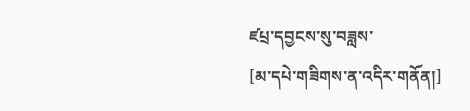ཛཔྲ་དབྱངས་སུ་བཟླས་
[མ་དཔེ་གཟིགས་ན་འདིར་གནོན།]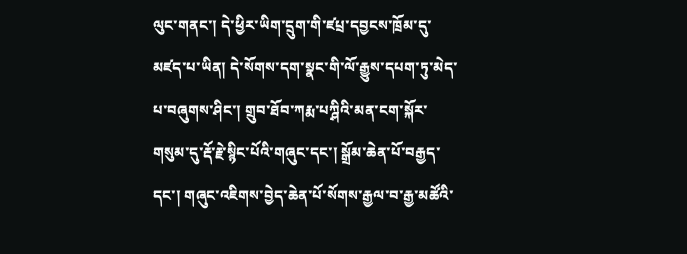ལུང་གནང་། དེ་ཕྱིར་ཡིག་དྲུག་གི་ཛཔྲ་དབྱངས་ཁྲོམ་དུ་མཛད་པ་ཡིན། དེ་སོགས་དག་སྣང་གི་ལོ་རྒྱུས་དཔག་ཏུ་མེད་པ་བཞུགས་ཤིང་། གྲུབ་ཐོབ་ཀརྨ་པཀྴིའི་མན་ངག་སྐོར་གསུམ་དུ་རྡོ་རྗེ་སྙིང་པོའི་གཞུང་དང་། སྒྲོམ་ཆེན་པོ་བརྒྱད་དང་། གཞུང་འཇིགས་བྱེད་ཆེན་པོ་སོགས་རྒྱལ་བ་རྒྱ་མཚོའི་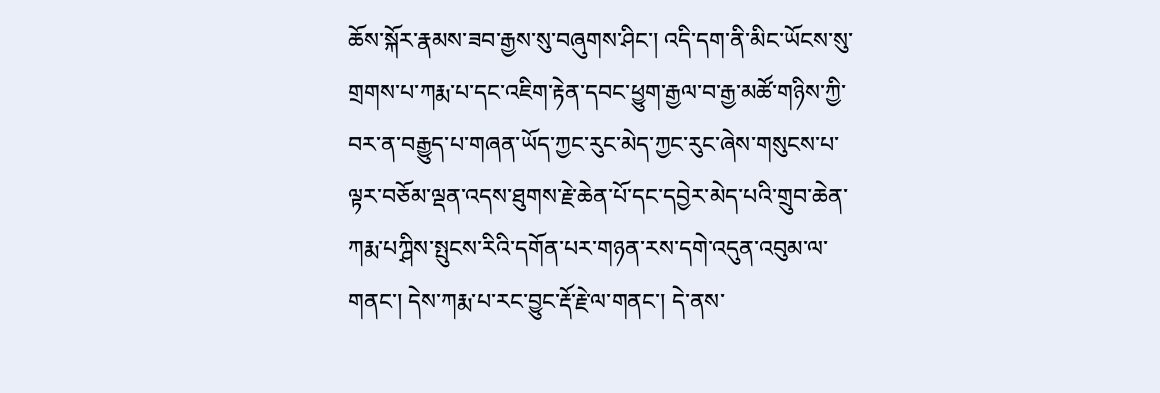ཆོས་སྐོར་རྣམས་ཟབ་རྒྱས་སུ་བཞུགས་ཤིང་། འདི་དག་ནི་མིང་ཡོངས་སུ་གྲགས་པ་ཀརྨ་པ་དང་འཇིག་རྟེན་དབང་ཕྱུག་རྒྱལ་བ་རྒྱ་མཚོ་གཉིས་ཀྱི་བར་ན་བརྒྱུད་པ་གཞན་ཡོད་ཀྱང་རུང་མེད་ཀྱང་རུང་ཞེས་གསུངས་པ་ལྟར་བཅོམ་ལྡན་འདས་ཐུགས་རྗེ་ཆེན་པོ་དང་དབྱེར་མེད་པའི་གྲུབ་ཆེན་ཀརྨ་པཀྴིས་སྤུངས་རིའི་དགོན་པར་གཉན་རས་དགེ་འདུན་འབུམ་ལ་གནང་། དེས་ཀརྨ་པ་རང་བྱུང་རྡོ་རྗེ་ལ་གནང་། དེ་ནས་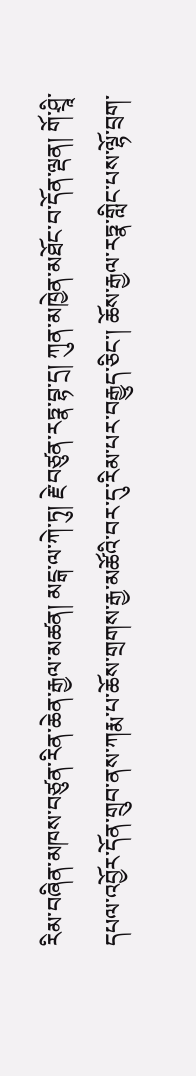རིམ་བཞིན་མཁས་བཙུན་རིན་ཆེན་རྒྱལ་མཚན། མངྒ་ལ་ཀེ་ཏུ། རྗེ་བཙུན་རཏྣ་བྷ་དྲ། ཀུན་མཁྱེན་མཐོང་བ་དོན་ལྡན། གོ་ཤྲཱི་དཔལ་འབྱོར་དོན་གྲུབ་ནས་ཀརྨ་པ་ཆོས་གྲགས་རྒྱ་མཚོའི་བར་དུ་རིམ་པར་བརྒྱུད་ཅིང་། ཆོས་རྒྱལ་རཏྣ་གླིང་པས་ལྷོ་བྲག་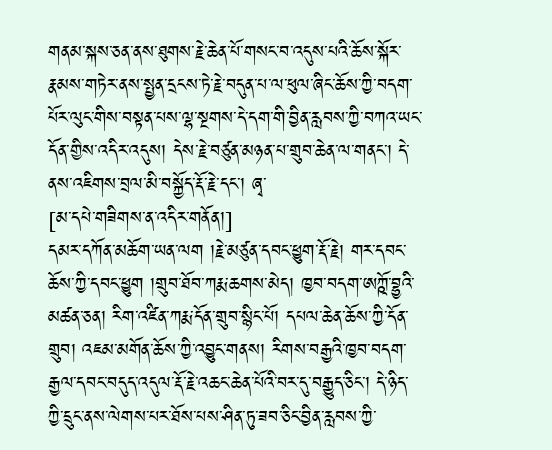གནམ་སྐས་ཅན་ནས་ཐུགས་རྗེ་ཆེན་པོ་གསང་བ་འདུས་པའི་ཆོས་སྐོར་རྣམས་གཏེར་ནས་སྤྱན་དྲངས་ཏེ་རྗེ་བདུན་པ་ལ་ཕུལ་ཞིང་ཆོས་ཀྱི་བདག་པོར་ལུང་གིས་བསྟན་པས་ལྷ་སྔགས་དེ་དག་གི་བྱིན་རླབས་ཀྱི་བཀའ་ཡང་དོན་གྱིས་འདིར་འདུས། དེས་རྗེ་བཙུན་མཉན་པ་གྲུབ་ཆེན་ལ་གནང་། དེ་ནས་འཇིགས་བྲལ་མི་བསྐྱོད་རྡོ་རྗེ་དང་། ཞྭ་
[མ་དཔེ་གཟིགས་ན་འདིར་གནོན།]
དམར་དཀོན་མཆོག་ཡན་ལག །རྗེ་མཙུན་དབང་ཕྱུག་རྡོ་རྗེ། གར་དབང་ཆོས་ཀྱི་དབང་ཕྱུག །གྲུབ་ཐོབ་ཀརྨ་ཆགས་མེད། ཁྱབ་བདག་ཨཀྵོ་བྷྱའི་མཚན་ཅན། རིག་འཛིན་ཀརྨ་དོན་གྲུབ་སྙིང་པོ། དཔལ་ཆེན་ཆོས་ཀྱི་དོན་གྲུབ། འཇམ་མགོན་ཆོས་ཀྱི་འབྱུང་གནས། རིགས་བརྒྱའི་ཁྱབ་བདག་རྒྱལ་དབང་བདུད་འདུལ་རྡོ་རྗེ་འཆང་ཆེན་པོའི་བར་དུ་བརྒྱུད་ཅིང་། དེ་ཉིད་ཀྱི་དྲུང་ནས་ལེགས་པར་ཐོས་པས་ཤིན་ཏུ་ཟབ་ཅིང་བྱིན་རླབས་ཀྱི་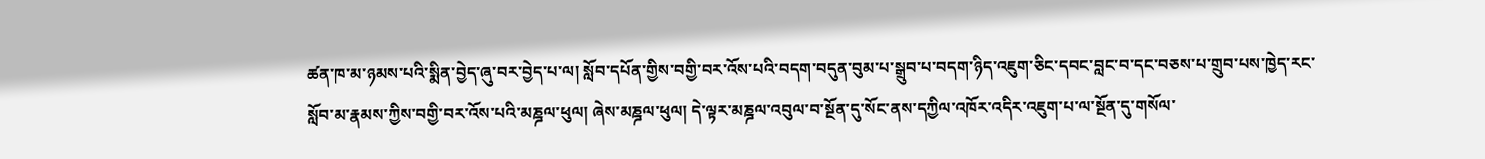ཚན་ཁ་མ་ཉམས་པའི་སྨིན་བྱེད་ཞུ་བར་བྱེད་པ་ལ། སློབ་དཔོན་གྱིས་བགྱི་བར་འོས་པའི་བདག་བདུན་བུམ་པ་སྒྲུབ་པ་བདག་ཉིད་འཇུག་ཅིང་དབང་བླང་བ་དང་བཅས་པ་གྲུབ་པས་ཁྱེད་རང་སློབ་མ་རྣམས་ཀྱིས་བགྱི་བར་འོས་པའི་མཎྜལ་ཕུལ། ཞེས་མཎྜལ་ཕུལ། དེ་ལྟར་མཎྜལ་འབུལ་བ་སྔོན་དུ་སོང་ནས་དཀྱིལ་འཁོར་འདིར་འཇུག་པ་ལ་སྔོན་དུ་གསོལ་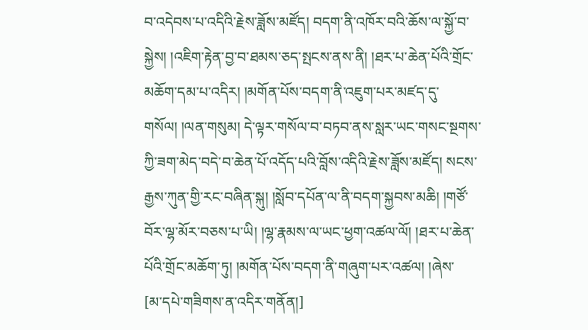བ་འདེབས་པ་འདིའི་རྗེས་ཟློས་མཛོད། བདག་ནི་འཁོར་བའི་ཆོས་ལ་སྐྱོ་བ་སྐྱེས། །འཇིག་རྟེན་བྱ་བ་ཐམས་ཅད་སྤངས་ནས་ནི། །ཐར་པ་ཆེན་པོའི་གྲོང་མཆོག་དམ་པ་འདིར། །མགོན་པོས་བདག་ནི་འཇུག་པར་མཛད་དུ་གསོལ། །ལན་གསུམ། དེ་ལྟར་གསོལ་བ་བཏབ་ནས་སླར་ཡང་གསང་སྔགས་ཀྱི་ཟག་མེད་བདེ་བ་ཆེན་པོ་འདོད་པའི་བློས་འདིའི་རྗེས་ཟློས་མཛོད། སངས་རྒྱས་ཀུན་གྱི་རང་བཞིན་སྐུ། །སློབ་དཔོན་ལ་ནི་བདག་སྐྱབས་མཆི། །གཙོ་བོར་ལྷ་མོར་བཅས་པ་ཡི། །ལྷ་རྣམས་ལ་ཡང་ཕྱག་འཚལ་ལོ། །ཐར་པ་ཆེན་པོའི་གྲོང་མཆོག་ཏུ། །མགོན་པོས་བདག་ནི་གཞུག་པར་འཚལ། །ཞེས་
[མ་དཔེ་གཟིགས་ན་འདིར་གནོན།]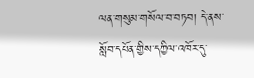ལན་གསུམ་གསོལ་བ་བཏབ། དེ་ནས་སློབ་དཔོན་གྱིས་དཀྱིལ་འཁོར་དུ་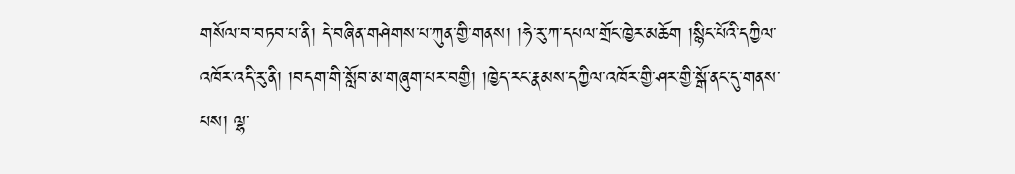གསོལ་བ་བཏབ་པ་ནི། དེ་བཞིན་གཤེགས་པ་ཀུན་གྱི་གནས། །ཧེ་རུ་ཀ་དཔལ་གྲོང་ཁྱེར་མཆོག །སྙིང་པོའི་དཀྱིལ་འཁོར་འདི་རུ་ནི། །བདག་གི་སློབ་མ་གཞུག་པར་བགྱི། །ཁྱེད་རང་རྣམས་དཀྱིལ་འཁོར་གྱི་ཤར་གྱི་སྒོ་ནང་དུ་གནས་པས། ལྷ་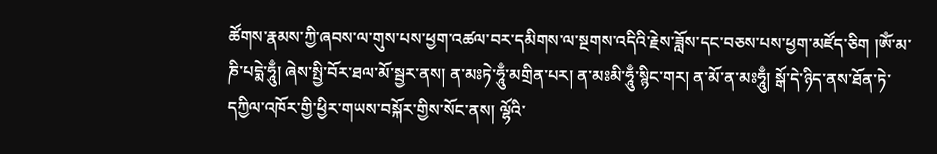ཚོགས་རྣམས་ཀྱི་ཞབས་ལ་གུས་པས་ཕྱག་འཚལ་བར་དམིགས་ལ་སྔགས་འདིའི་རྗེས་ཟློས་དང་བཅས་པས་ཕྱག་མཛོད་ཅིག །ༀ་མ་ཎི་པདྨེ་ཧཱུྃ། ཞེས་སྤྱི་བོར་ཐལ་མོ་སྦྱར་ནས། ན་མཿཏེ་ཧཱུྃ་མགྲིན་པར། ན་མཿམི་ཧཱུྃ་སྙིང་གར། ན་མོ་ན་མཿཧཱུྃ། སྒོ་དེ་ཉིད་ནས་ཐོན་ཏེ་དཀྱིལ་འཁོར་གྱི་ཕྱིར་གཡས་བསྐོར་གྱིས་སོང་ནས། ལྷོའི་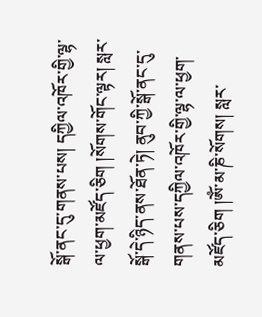སྒོ་ནང་དུ་གནས་པས། དཀྱིལ་འཁོར་གྱི་ལྷ་ལ་ཕྱག་མཛོད་ཅིག །སོགས་གོང་ལྟར། སླར་སྒོ་དེ་ཉིད་ནས་ཐོན་ཏེ། ནུབ་ཀྱི་སྒོ་ནང་དུ་གནས་པས་དཀྱིལ་འཁོར་གྱི་ལྷ་ལ་ཕྱག་མཛོད་ཅིག །ༀ་མ་ཎི་སོགས། སླར་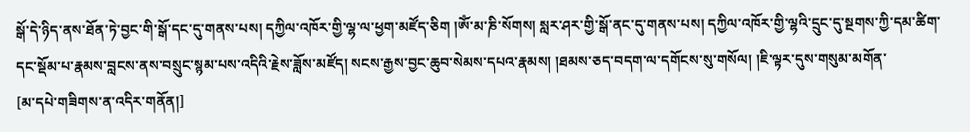སྒོ་དེ་ཉིད་ནས་ཐོན་ཏེ་བྱང་གི་སྒོ་དང་དུ་གནས་པས། དཀྱིལ་འཁོར་གྱི་ལྷ་ལ་ཕྱག་མཛོད་ཅིག །ༀ་མ་ཎི་སོགས། སླར་ཤར་གྱི་སྒོ་ནང་དུ་གནས་པས། དཀྱིལ་འཁོར་གྱི་ལྷའི་དྲུང་དུ་སྔགས་ཀྱི་དམ་ཚིག་དང་སྡོམ་པ་རྣམས་བླངས་ནས་བསྲུང་སྙམ་པས་འདིའི་རྗེས་ཟློས་མཛོད། སངས་རྒྱས་བྱང་ཆུབ་སེམས་དཔའ་རྣམས། །ཐམས་ཅད་བདག་ལ་དགོངས་སུ་གསོལ། །ཇི་ལྟར་དུས་གསུམ་མགོན་
[མ་དཔེ་གཟིགས་ན་འདིར་གནོན།]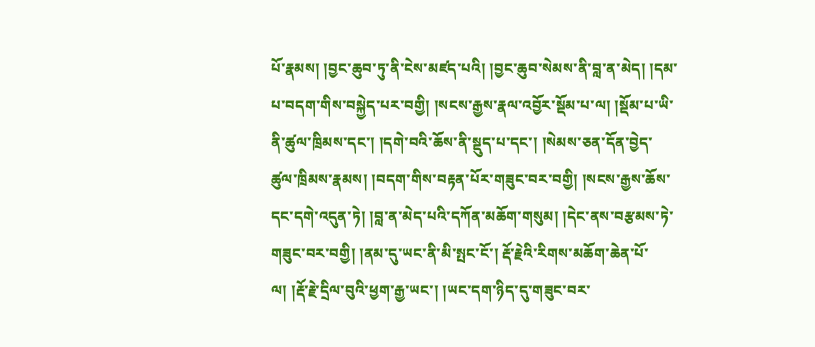པོ་རྣམས། །བྱང་ཆུབ་ཏུ་ནི་ངེས་མཛད་པའི། །བྱང་ཆུབ་སེམས་ནི་བླ་ན་མེད། །དམ་པ་བདག་གིས་བསྐྱེད་པར་བགྱི། །སངས་རྒྱས་རྣལ་འབྱོར་སྡོམ་པ་ལ། །སྡོམ་པ་ཡི་ནི་ཚུལ་ཁྲིམས་དང་། །དགེ་བའི་ཆོས་ནི་སྡུད་པ་དང་། །སེམས་ཅན་དོན་བྱེད་ཚུལ་ཁྲིམས་རྣམས། །བདག་གིས་བརྟན་པོར་གཟུང་བར་བགྱི། །སངས་རྒྱས་ཆོས་དང་དགེ་འདུན་ཏེ། །བླ་ན་མེད་པའི་དཀོན་མཆོག་གསུམ། །དེང་ནས་བརྩམས་ཏེ་གཟུང་བར་བགྱི། །ནམ་དུ་ཡང་ནི་མི་སྤང་ངོ་། རྡོ་རྗེའི་རིགས་མཆོག་ཆེན་པོ་ལ། །རྡོ་རྗེ་དྲིལ་བུའི་ཕྱག་རྒྱ་ཡང་། །ཡང་དག་ཉིད་དུ་གཟུང་བར་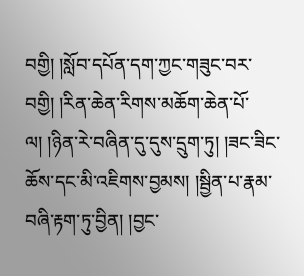བགྱི། །སློབ་དཔོན་དག་ཀྱང་གཟུང་བར་བགྱི། །རིན་ཆེན་རིགས་མཆོག་ཆེན་པོ་ལ། །ཉིན་རེ་བཞིན་དུ་དུས་དྲུག་ཏུ། །ཟང་ཟིང་ཆོས་དང་མི་འཇིགས་བྱམས། །སྦྱིན་པ་རྣམ་བཞི་རྟག་ཏུ་བྱིན། །བྱང་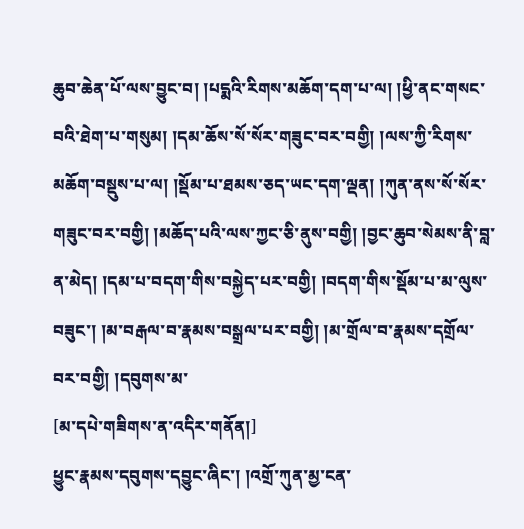ཆུབ་ཆེན་པོ་ལས་བྱུང་བ། །པདྨའི་རིགས་མཆོག་དག་པ་ལ། །ཕྱི་ནང་གསང་བའི་ཐེག་པ་གསུམ། །དམ་ཆོས་སོ་སོར་གཟུང་བར་བགྱི། །ལས་ཀྱི་རིགས་མཆོག་བསྡུས་པ་ལ། །སྡོམ་པ་ཐམས་ཅད་ཡང་དག་ལྡན། །ཀུན་ནས་སོ་སོར་གཟུང་བར་བགྱི། །མཆོད་པའི་ལས་ཀྱང་ཅི་ནུས་བགྱི། །བྱང་ཆུབ་སེམས་ནི་བླ་ན་མེད། །དམ་པ་བདག་གིས་བསྐྱེད་པར་བགྱི། །བདག་གིས་སྡོམ་པ་མ་ལུས་བཟུང་། །མ་བརྒལ་བ་རྣམས་བསྒྲལ་པར་བགྱི། །མ་གྲོལ་བ་རྣམས་དགྲོལ་བར་བགྱི། །དབུགས་མ་
[མ་དཔེ་གཟིགས་ན་འདིར་གནོན།]
ཕྱུང་རྣམས་དབུགས་དབྱུང་ཞིང་། །འགྲོ་ཀུན་མྱ་ངན་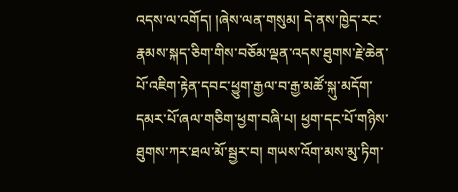འདས་ལ་འགོད། །ཞེས་ལན་གསུམ། དེ་ནས་ཁྱེད་རང་རྣམས་སྐད་ཅིག་གིས་བཅོམ་ལྡན་འདས་ཐུགས་རྗེ་ཆེན་པོ་འཇིག་རྟེན་དབང་ཕྱུག་རྒྱལ་བ་རྒྱ་མཚོ་སྐུ་མདོག་དམར་པོ་ཞལ་གཅིག་ཕྱག་བཞི་པ། ཕྱག་དང་པོ་གཉིས་ཐུགས་ཀར་ཐལ་མོ་སྦྱར་བ། གཡས་འོག་མས་མུ་ཏིག་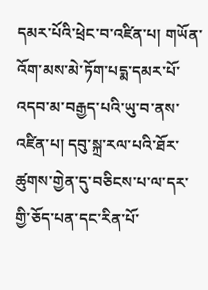དམར་པོའི་ཕྲེང་བ་འཛིན་པ། གཡོན་འོག་མས་མེ་ཏོག་པདྨ་དམར་པོ་འདབ་མ་བརྒྱད་པའི་ཡུ་བ་ནས་འཛིན་པ། དབུ་སྐྲ་རལ་པའི་ཐོར་ཚུགས་གྱེན་དུ་བཅིངས་པ་ལ་དར་གྱི་ཅོད་པན་དང་རིན་པོ་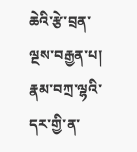ཆེའི་རྩེ་བྲན་ལྔས་བརྒྱན་པ། རྣམ་བཀྲ་ལྷའི་དར་གྱི་ན་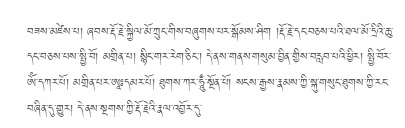བཟས་མཛེས་པ། ཞབས་རྡོ་རྗེ་སྐྱིལ་མོ་ཀྲུང་གིས་བཞུགས་པར་སྒོམས་ཤིག །རྡོ་རྗེ་དང་བཅས་པའི་ཐལ་མོ་དྲིའི་ཆུ་དང་བཅས་པས་སྤྱི་བོ། མགྲིན་པ། སྙིང་གར་རེག་ཅིང་། དེ་ནས་གནས་གསུམ་བྱིན་གྱིས་བརླབ་པའི་ཕྱིར། སྤྱི་བོར་ༀ་དཀར་པོ། མགྲིན་པར་ཨཱཿདམར་པོ། ཐུགས་ཀར་ཧཱུྃ་སྔོན་པོ། སངས་རྒྱས་རྣམས་ཀྱི་སྐུ་གསུང་ཐུགས་ཀྱི་རང་བཞིན་དུ་གྱུར། དེ་ནས་སྔགས་ཀྱི་རྡོ་རྗེའི་རྣལ་འབྱོར་དུ་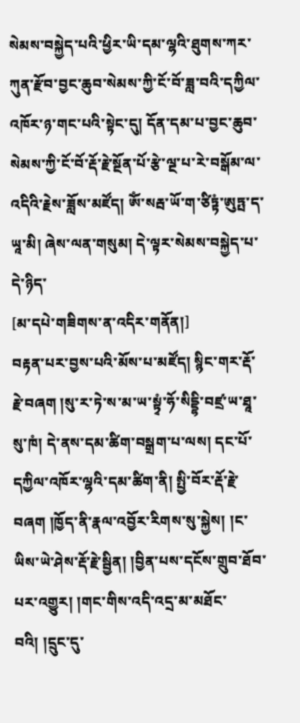སེམས་བསྐྱེད་པའི་ཕྱིར་ཡི་དམ་ལྷའི་ཐུགས་ཀར་ཀུན་རྫོབ་བྱང་ཆུབ་སེམས་ཀྱི་ངོ་བོ་ཟླ་བའི་དཀྱིལ་འཁོར་ཉ་གང་པའི་སྟེང་དུ། དོན་དམ་པ་བྱང་ཆུབ་སེམས་ཀྱི་ངོ་བོ་རྡོ་རྗེ་སྔོན་པོ་རྩེ་ལྔ་པ་རེ་བསྒོམ་ལ་འདིའི་རྗེས་ཟློས་མཛོད། ༀ་སརྦ་ཡོ་ག་ཙིཏྟཾ་ཨུཏྤ་ད་ཡཱ་མི། ཞེས་ལན་གསུམ། དེ་ལྟར་སེམས་བསྐྱེད་པ་དེ་ཉིད་
[མ་དཔེ་གཟིགས་ན་འདིར་གནོན།]
བརྟན་པར་བྱས་པའི་མོས་པ་མཛོད། སྙིང་གར་རྡོ་རྗེ་བཞག །སུ་ར་ཏེ་ས་མ་ཡ་སྟྭཾ་ཧོ་སིདྡྷི་བཛྲ་ཡ་ཐཱ་སུ་ཁཾ། དེ་ནས་དམ་ཚིག་བསྒྲག་པ་ལས། དང་པོ་དཀྱིལ་འཁོར་ལྷའི་དམ་ཚིག་ནི། སྤྱི་བོར་རྡོ་རྗེ་བཞག །ཁྱོད་ནི་རྣལ་འབྱོར་རིགས་སུ་སྐྱེས། །ང་ཡིས་ཡེ་ཤེས་རྡོ་རྗེ་སྦྱིན། །བྱིན་པས་དངོས་གྲུབ་ཐོབ་པར་འགྱུར། །གང་གིས་འདི་འདྲ་མ་མཐོང་བའི། །དྲུང་དུ་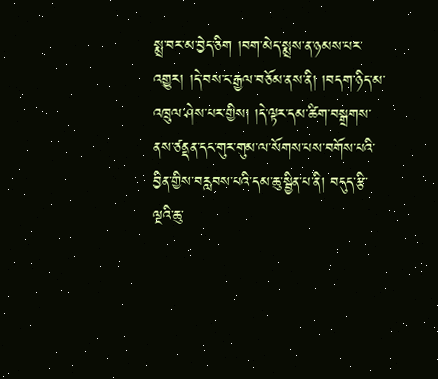སྨྲ་བར་མ་བྱེད་ཅིག །བག་མེད་སྨྲས་ན་ཉམས་པར་འགྱུར། །དེ་བས་ང་རྒྱལ་བཅོམ་ནས་ནི། །བདག་ཉིད་མ་འཁྲུལ་ཤེས་པར་གྱིས། །དེ་ལྟར་དམ་ཚིག་བསྒྲགས་ནས་ཙནྡན་དང་གུར་གུམ་ལ་སོགས་པས་བགོས་པའི་བྱིན་གྱིས་བརླབས་པའི་དམ་ཆུ་སྦྱིན་པ་ནི། བདུད་རྩི་ལྔའི་ཆུ་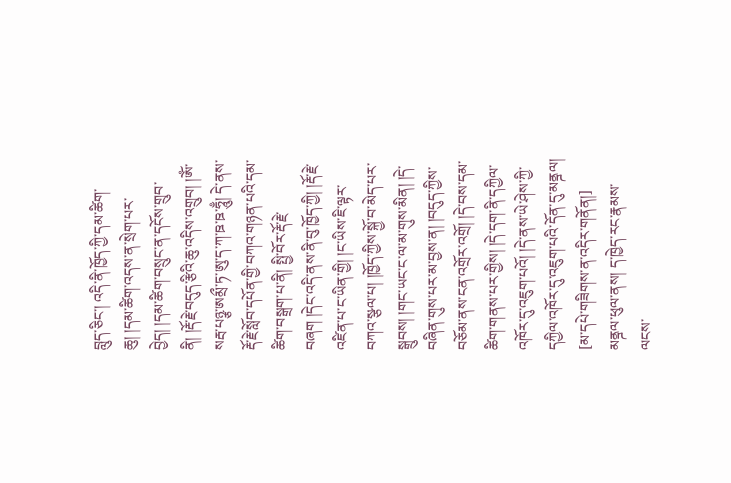བླུད་ཅིང་། འདི་ནི་ཁྱོད་ཀྱི་དམ་ཚིག་ཆུ། །དམ་ཚིག་འདས་ན་སྲེག་པར་བྱེད། །དམ་ཚིག་བསྲུང་ན་དངོས་གྲུབ་ནི། །རྡོ་རྗེ་བདུད་རྩིའི་ཆུ་འདིས་འགྲུབ། །ༀ་སརྦ་པཉྩ་ཨམྲྀ་ཏ་ཨུ་ད་ཀ་ཋ་ཋ་ཧཱུྃ། དེ་ནས་རྡོ་རྗེ་སློབ་དཔོན་གྱི་བཀའ་གཉན་པའི་དམ་ཚིག་བསྒྲག་པ་ནི། སྤྱི་བོར་རྡོ་རྗེ་བཞག །དེང་འདི་ནས་ནི་བུ་ཁྱོད་ཀྱི། །རྡོ་རྗེ་འཛིན་པ་ང་ཡིན་གྱི། །ང་ཡིས་ཇི་ལྟར་བཀའ་སྩལ་པ། །ཁྱོད་ཀྱིས་སྐྱོ་བ་མེད་པར་སྒྲུབས། །གང་ཡང་ང་ལ་མ་གུས་མིན། །དེ་བཞིན་གུས་པར་མ་བྱས་ན། །བདུད་ཀྱིས་བཅོམ་ནས་ངན་འགྲོར་འགྲོ། །དེ་བས་དམ་ཚིག་གནས་པར་གྱིས། །དེ་དག་ནི་དཀྱིལ་འཁོར་དུ་འཇུག་པའོ། །དེ་ནས་ཡེ་ཤེས་ཀྱི་དཀྱིལ་འཁོར་དུ་འཇུག་པའི་དོན་དུ་མནྜལ།
[མ་དཔེ་གཟིགས་ན་འདིར་གནོན།]
མནྜལ་ཕུལ་ནས། ད་ཁྱེད་རང་རྣམས་ལངས་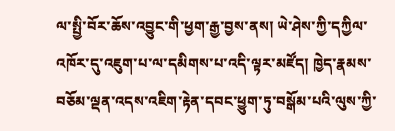ལ་སྤྱི་བོར་ཆོས་འབྱུང་གི་ཕྱག་རྒྱ་བྱས་ནས། ཡེ་ཤེས་ཀྱི་དཀྱིལ་འཁོར་དུ་འཇུག་པ་ལ་དམིགས་པ་འདི་ལྟར་མཛོད། ཁྱེད་རྣམས་བཅོམ་ལྡན་འདས་འཇིག་རྟེན་དབང་ཕྱུག་ཏུ་བསྒོམ་པའི་ལུས་ཀྱི་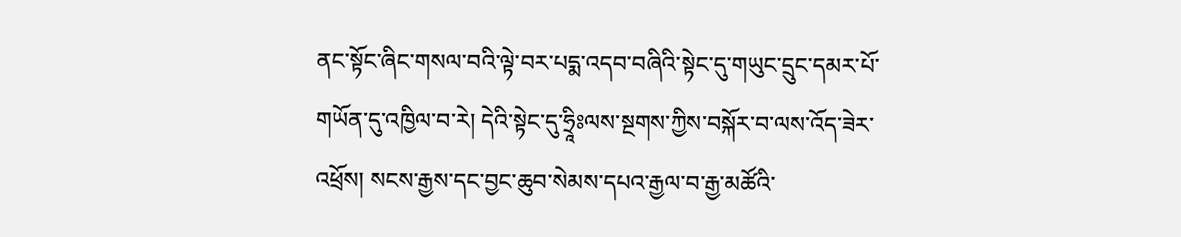ནང་སྟོང་ཞིང་གསལ་བའི་ལྟེ་བར་པདྨ་འདབ་བཞིའི་སྟེང་དུ་གཡུང་དྲུང་དམར་པོ་གཡོན་དུ་འཁྱིལ་བ་རེ། དེའི་སྟེང་དུ་ཧྲཱིཿལས་སྔགས་ཀྱིས་བསྐོར་བ་ལས་འོད་ཟེར་འཕྲོས། སངས་རྒྱས་དང་བྱང་ཆུབ་སེམས་དཔའ་རྒྱལ་བ་རྒྱ་མཚོའི་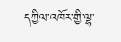དཀྱིལ་འཁོར་གྱི་ལྷ་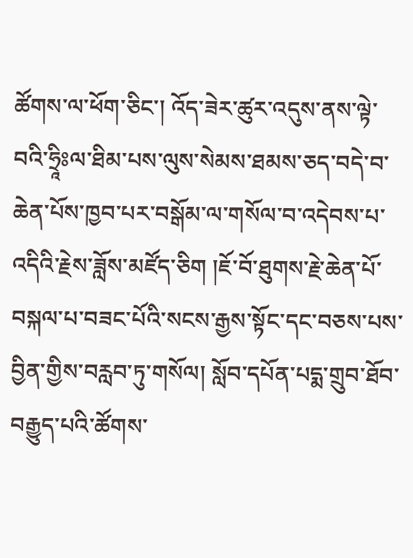ཚོགས་ལ་ཕོག་ཅིང་། འོད་ཟེར་ཚུར་འདུས་ནས་ལྟེ་བའི་ཧྲཱིཿལ་ཐིམ་པས་ལུས་སེམས་ཐམས་ཅད་བདེ་བ་ཆེན་པོས་ཁྱབ་པར་བསྒོམ་ལ་གསོལ་བ་འདེབས་པ་འདིའི་རྗེས་ཟློས་མཛོད་ཅིག །ཇོ་བོ་ཐུགས་རྗེ་ཆེན་པོ་བསྐལ་པ་བཟང་པོའི་སངས་རྒྱས་སྟོང་དང་བཅས་པས་བྱིན་གྱིས་བརླབ་ཏུ་གསོལ། སློབ་དཔོན་པདྨ་གྲུབ་ཐོབ་བརྒྱུད་པའི་ཚོགས་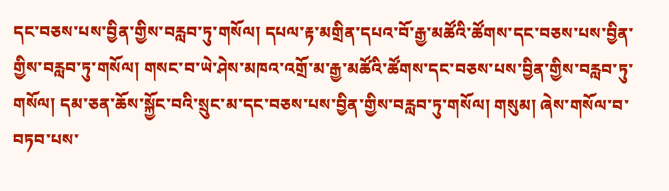དང་བཅས་པས་བྱིན་གྱིས་བརླབ་ཏུ་གསོལ། དཔལ་རྟ་མགྲིན་དཔའ་བོ་རྒྱ་མཚོའི་ཚོགས་དང་བཅས་པས་བྱིན་གྱིས་བརླབ་ཏུ་གསོལ། གསང་བ་ཡེ་ཤེས་མཁའ་འགྲོ་མ་རྒྱ་མཚོའི་ཚོགས་དང་བཅས་པས་བྱིན་གྱིས་བརླབ་ཏུ་གསོལ། དམ་ཅན་ཆོས་སྐྱོང་བའི་སྲུང་མ་དང་བཅས་པས་བྱིན་གྱིས་བརླབ་ཏུ་གསོལ། གསུམ། ཞེས་གསོལ་བ་བཏབ་པས་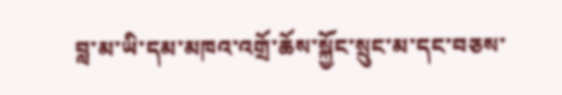བླ་མ་ཡི་དམ་མཁའ་འགྲོ་ཆོས་སྐྱོང་སྲུང་མ་དང་བཅས་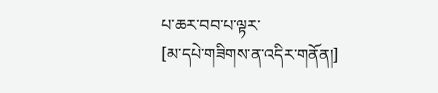པ་ཆར་བབ་པ་ལྟར་
[མ་དཔེ་གཟིགས་ན་འདིར་གནོན།]